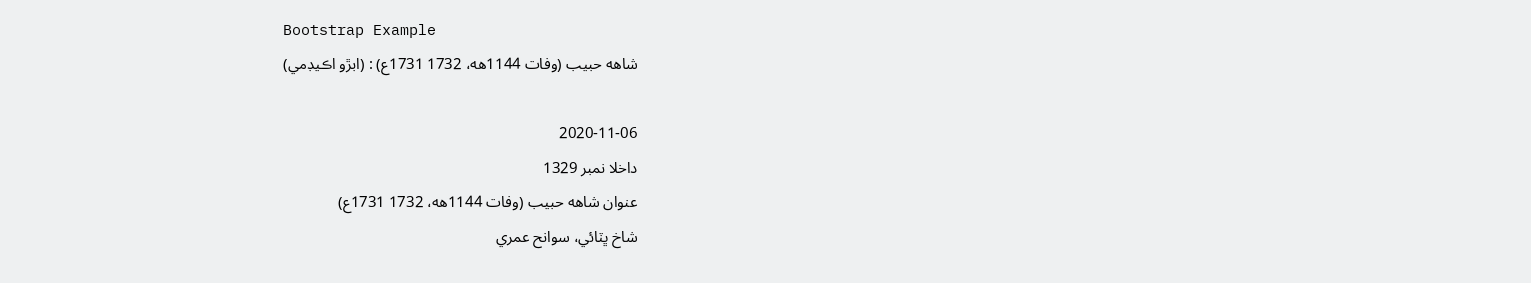Bootstrap Example
شاهه حبيب (وفات 1144هه، 1732 1731ع) : (ابڙو اڪيڊمي)

2020-11-06
داخلا نمبر 1329
عنوان شاهه حبيب (وفات 1144هه، 1732 1731ع)
شاخ ڀٽائي، سوانح عمري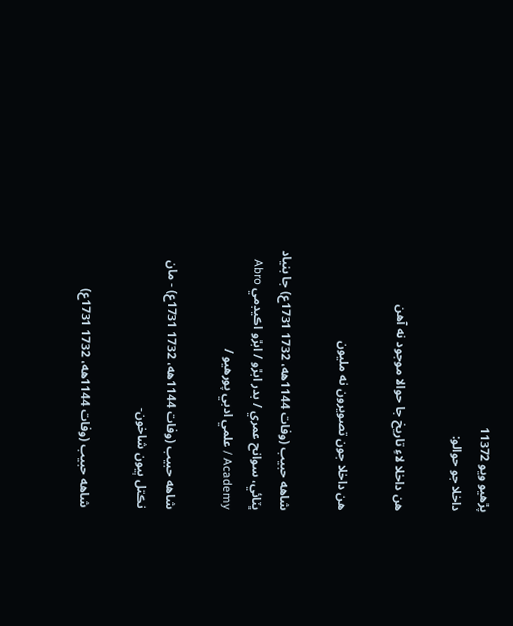پڙهيو ويو 11372
داخلا جو حوالو:

هن داخلا لاءِ تاريخ جا حوالا موجود نه آهن

هن داخلا جون تصويرون نه مليون

شاهه حبيب (وفات 1144هه، 1732 1731ع) جا بنياد
ڀٽائي، سوانح عمري / بدر ابڙو / ابڙو اڪيڊمي Abro Academy / علمي ادبي پورهيو /

شاهه حبيب (وفات 1144هه، 1732 1731ع) - مان نڪتل ٻيون شاخون-

شاهه حبيب (وفات 1144هه، 1732 1731ع)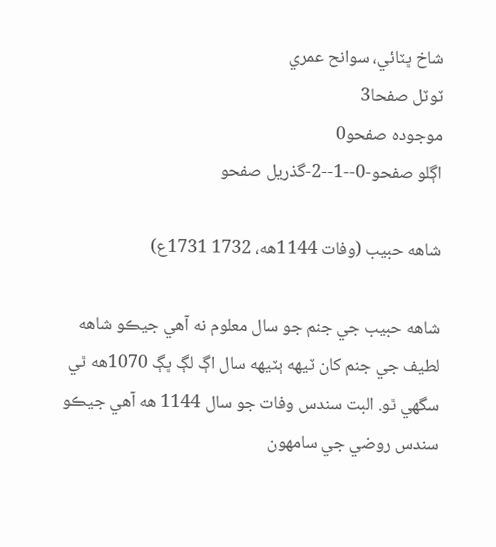شاخ ڀٽائي، سوانح عمري
ٽوٽل صفحا3
موجودہ صفحو0
اڳلو صفحو-0--1--2-گذريل صفحو

شاهه حبيب (وفات 1144هه، 1732 1731ع)

شاهه حبيب جي جنم جو سال معلوم نه آهي جيڪو شاهه لطيف جي جنم کان ٽيهه ٻٽيهه سال اڳ لڳ ڀڳ 1070هه ٿي سگهي ٿو. البت سندس وفات جو سال 1144 هه آهي جيڪو سندس روضي جي سامهون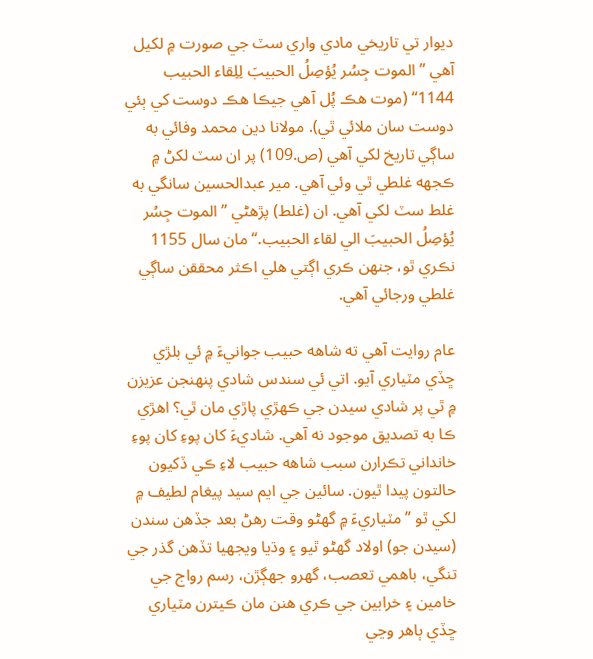ديوار تي تاريخي مادي واري سٽ جي صورت ۾ لکيل آهي ”الموت جِسُر يُؤصِلُ الحبيبَ لِلِقاء الحبيب 1144“ (موت هڪ پُل آهي جيڪا هڪ دوست کي ٻئي دوست سان ملائي ٿي). مولانا دين محمد وفائي به ساڳي تاريخ لکي آهي (ص.109) پر ان سٽ لکڻ ۾ ڪجهه غلطي ٿي وئي آهي. مير عبدالحسين سانگي به غلط سٽ لکي آهي. ان (غلط) پڙهڻي ”الموت جِسُر يُؤصِلُ الحبيبَ الي لقاء الحبيب.“ مان سال 1155 نڪري ٿو، جنهن ڪري اڳتي هلي اڪثر محققن ساڳي غلطي ورجائي آهي.

عام روايت آهي ته شاهه حبيب جوانيءَ ۾ ئي بلڙي ڇڏي مٽياري آيو. اتي ئي سندس شادي پنهنجن عزيزن ۾ ٿي پر شادي سيدن جي ڪهڙي پاڙي مان ٿي؟ اهڙي ڪا به تصديق موجود نه آهي. شاديءَ کان پوءِ کان پوءِ خانداني تڪرارن سبب شاهه حبيب لاءِ ڪي ڏکيون حالتون پيدا ٿيون. سائين جي ايم سيد پيغام لطيف ۾ لکي ٿو ”مٽياريءَ ۾ گهڻو وقت رهڻ بعد جڏهن سندن (سيدن جو) اولاد گهڻو ٿيو ۽ وڌيا ويجهيا تڏهن گذر جي تنگي، باهمي تعصب، گهرو جهڳڙن، رسم رواج جي خامين ۽ خرابين جي ڪري هنن مان ڪيترن مٽياري ڇڏي ٻاهر وڃي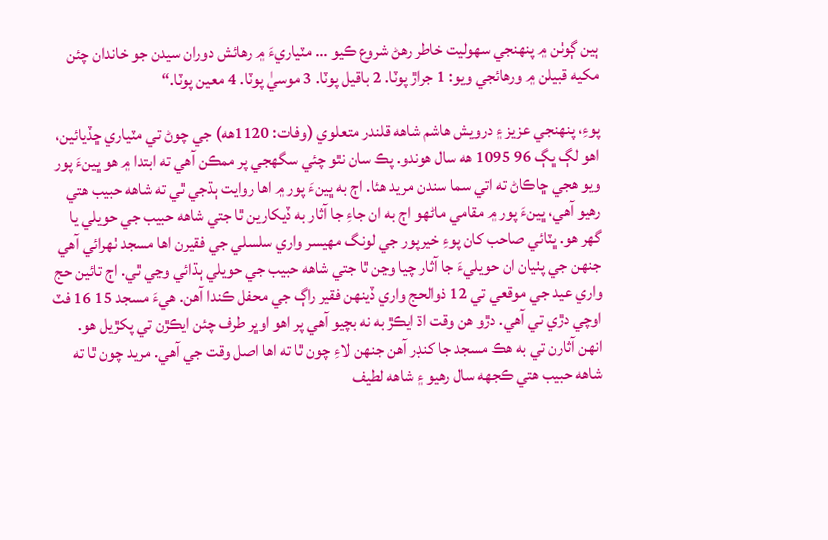ٻين ڳوٺن ۾ پنهنجي سهوليت خاطر رهڻ شروع ڪيو ... مٽياريءَ ۾ رهائش دوران سيدن جو خاندان چئن مکيه قبيلن ۾ ورهائجي ويو: 1 جراڙ پوٽا. 2 باقيل پوٽا. 3 موسيٰ پوٽا. 4 معين پوٽا.“

پوءِ، پنهنجي عزيز ۽ درويش هاشم شاهه قلندر متعلوي (وفات: 1120هه) جي چوڻ تي مٽياري ڇڏيائين، اهو لڳ ڀڳ 96 1095 هه سال هوندو. پڪ سان نٿو چئي سگهجي پر ممڪن آهي ته ابتدا ۾ هو ڀينءَ پور ويو هجي ڇاڪاڻ ته اتي سما سندن مريد هئا. اڄ به ڀينءَ پور ۾ اها روايت ٻڌجي ٿي ته شاهه حبيب هتي رهيو آهي، ڀينءَ پور ۾ مقامي ماڻهو اڄ به ان جاءِ جا آثار به ڏيکارين ٿا جتي شاهه حبيب جي حويلي يا گهر هو. ڀٽائي صاحب کان پوءِ خيرپور جي لونگ مهيسر واري سلسلي جي فقيرن اها مسجد ٺهرائي آهي جنهن جي پٺيان ان حويليءَ جا آثار چيا وڃن ٿا جتي شاهه حبيب جي حويلي ٻڌائي وڃي ٿي. اڄ تائين حج واري عيد جي موقعي تي 12 ذوالحج واري ڏينهن فقير راڳ جي محفل ڪندا آهن. هيءَ مسجد 15 16 فٽ اوچي دڙي تي آهي. دڙو هن وقت اڌ ايڪڙ به نه بچيو آهي پر اهو اوڀر طرف چئن ايڪڙن تي پکڙيل هو. انهن آثارن تي به هڪ مسجد جا کنڊر آهن جنهن لاءِ چون ٿا ته اها اصل وقت جي آهي. مريد چون ٿا ته شاهه حبيب هتي ڪجهه سال رهيو ۽ شاهه لطيف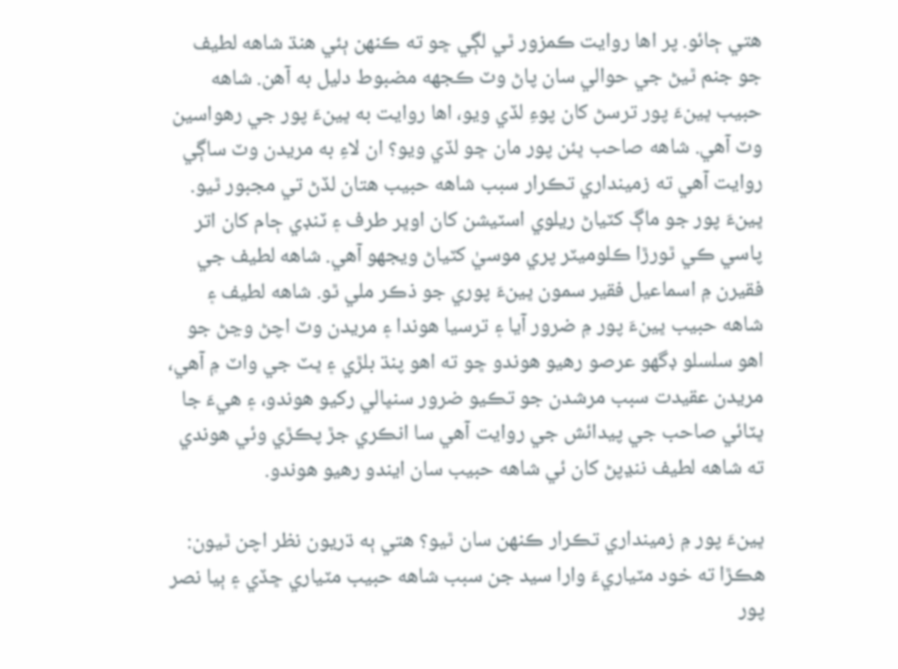هتي ڄائو. پر اها روايت ڪمزور ٿي لڳي ڇو ته ڪنهن ٻئي هنڌ شاهه لطيف جو جنم ٿيڻ جي حوالي سان پاڻ وٽ ڪجهه مضبوط دليل به آهن. شاهه حبيب ڀينءَ پور ترسڻ کان پوءِ لڏي ويو، اها روايت به ڀينءَ پور جي رهواسين وٽ آهي. شاهه صاحب ڀئن پور مان ڇو لڏي ويو؟ ان لاءِ به مريدن وٽ ساڳي روايت آهي ته زمينداري تڪرار سبب شاهه حبيب هتان لڏڻ تي مجبور ٿيو. ڀينءَ پور جو ماڳ کٽياڻ ريلوي اسٽيشن کان اوڀر طرف ۽ ٽنڊي ڄام کان اتر پاسي ڪي ٿورڙا ڪلوميٽر پري موسيٰ کٽياڻ ويجهو آهي. شاهه لطيف جي فقيرن ۾ اسماعيل فقير سمون ڀينءَ پوري جو ذڪر ملي ٿو. شاهه لطيف ۽ شاهه حبيب ڀينءَ پور ۾ ضرور آيا ۽ ترسيا هوندا ۽ مريدن وٽ اچڻ وڃڻ جو اهو سلسلو ڊگهو عرصو رهيو هوندو ڇو ته اهو پنڌ بلڙي ۽ ڀٽ جي واٽ ۾ آهي، مريدن عقيدت سبب مرشدن جو تڪيو ضرور سنڀالي رکيو هوندو، ۽ هيءَ جا ڀٽائي صاحب جي پيدائش جي روايت آهي سا انڪري جڙ پڪڙي وئي هوندي ته شاهه لطيف ننڍپڻ کان ئي شاهه حبيب سان ايندو رهيو هوندو.

ڀينءَ پور ۾ زمينداري تڪرار ڪنهن سان ٿيو؟ هتي ٻه ڌريون نظر اچن ٿيون: هڪڙا ته خود مٽياريءَ وارا سيد جن سبب شاهه حبيب مٽياري ڇڏي ۽ ٻيا نصر پور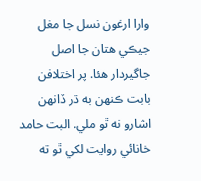وارا ارغون نسل جا مغل جيڪي هتان جا اصل جاگيردار هئا. پر اختلافن بابت ڪنهن به ڌر ڏانهن اشارو نه ٿو ملي. البت حامد خانائي روايت لکي ٿو ته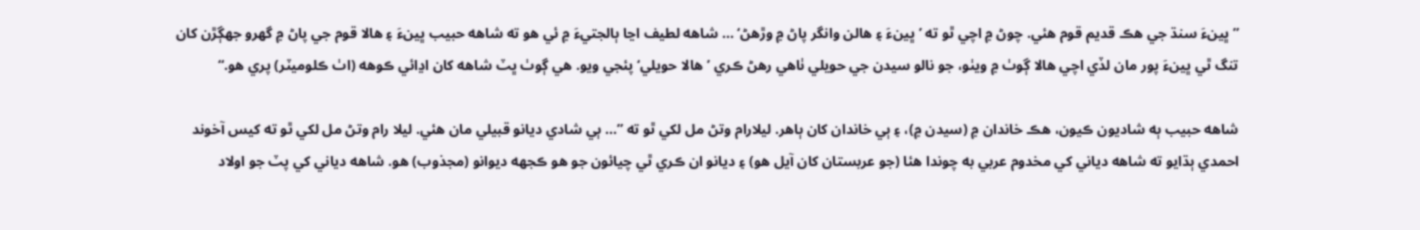”ڀينءَ سنڌ جي هڪ قديم قوم هئي. چوڻ ۾ اچي ٿو ته ’ڀينءَ ۽ هالن وانگر پاڻ ۾ وڙهڻ‘ ... شاهه لطيف اڃا ٻالجتيءَ ۾ ئي هو ته شاهه حبيب ڀينءَ ۽ هالا قوم جي پاڻ ۾ گهرو جهڳڙن کان تنگ ٿي ڀينءَ پور مان لڏي اچي هالا ڳوٺ ۾ ويٺو، جو نالو سيدن جي حويلي ٺاهي رهڻ ڪري ’هالا حويلي‘ پئجي ويو. هي ڳوٺ ڀٽ شاهه کان اڍائي ڪوهه (اٺ ڪلوميٽر) پري هو.“

شاهه حبيب ٻه شاديون ڪيون، هڪ خاندان ۾ (سيدن ۾)، ۽ ٻي خاندان کان ٻاهر. ليلارام وتڻ مل لکي ٿو ته ”... ٻي شادي ديانو قبيلي مان هئي. ليلا رام وتڻ مل لکي ٿو ته کيس آخوند احمدي ٻڌايو ته شاهه دياني کي مخدوم عربي به چوندا هئا (جو عربستان کان آيل هو) ۽ ديانو ان ڪري ٿي چيائون جو هو ڪجهه ديوانو (مجذوب) هو. شاهه دياني کي پٽ جو اولاد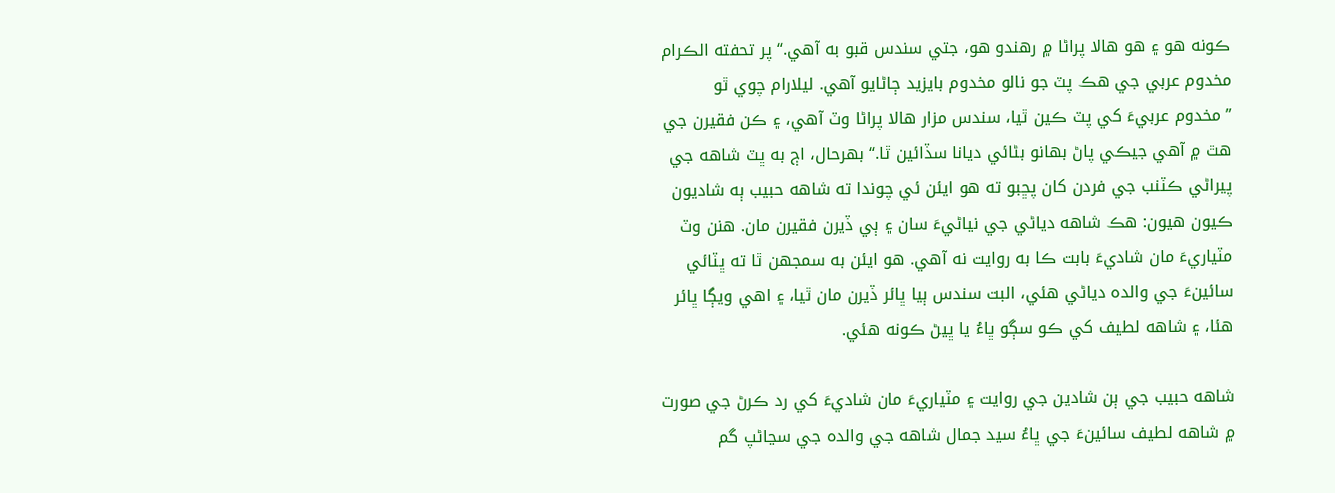ڪونه هو ۽ هو هالا پراڻا ۾ رهندو هو، جتي سندس قبو به آهي.“ پر تحفته الڪرام مخدوم عربي جي هڪ پٽ جو نالو مخدوم بايزيد ڄاڻايو آهي. ليلارام چوي ٿو ”مخدوم عربيءَ کي پٽ ڪين ٿيا، سندس مزار هالا پراڻا وٽ آهي، ۽ ڪن فقيرن جي هٿ ۾ آهي جيڪي پاڻ بهانو بڻائي ديانا سڏائين ٿا.“ بهرحال، اڄ به ڀٽ شاهه جي پيراڻي ڪٽنب جي فردن کان پڇبو ته هو ايئن ئي چوندا ته شاهه حبيب ٻه شاديون ڪيون هيون: هڪ شاهه دياڻي جي نياڻيءَ سان ۽ ٻي ڏيرن فقيرن مان. هنن وٽ مٽياريءَ مان شاديءَ بابت ڪا به روايت نه آهي. هو ايئن به سمجهن ٿا ته ڀٽائي سائينءَ جي والده دياڻي هئي، البت سندس ٻيا ڀائر ڏيرن مان ٿيا، ۽ اهي ويڳا ڀائر هئا، ۽ شاهه لطيف کي ڪو سڳو ڀاءُ يا ڀيڻ ڪونه هئي.

شاهه حبيب جي ٻن شادين جي روايت ۽ مٽياريءَ مان شاديءَ کي رد ڪرڻ جي صورت ۾ شاهه لطيف سائينءَ جي ڀاءُ سيد جمال شاهه جي والده جي سڃاڻپ گم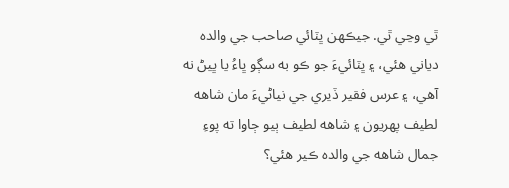ٿي وڃي ٿي. جيڪهن ڀٽائي صاحب جي والده دياني هئي، ۽ ڀٽائيءَ جو ڪو به سڳو ڀاءُ يا ڀيڻ نه آهي، ۽ عرس فقير ڏيري جي نياڻيءَ مان شاهه لطيف پهريون ۽ شاهه لطيف ٻيو ڄاوا ته پوءِ جمال شاهه جي والده ڪير هئي؟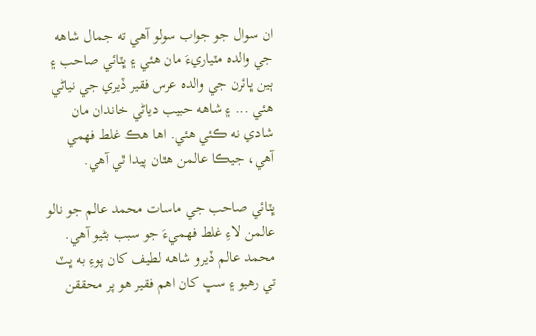ان سوال جو جواب سولو آهي ته جمال شاهه جي والده مٽياريءَ مان هئي ۽ ڀٽائي صاحب ۽ ٻين ڀائرن جي والده عرس فقير ڏيري جي نياڻي هئي ... ۽ شاهه حبيب دياڻي خاندان مان شادي نه ڪئي هئي. اها هڪ غلط فهمي آهي، جيڪا عالمن هٿان پيدا ٿي آهي.

ڀٽائي صاحب جي ماسات محمد عالم جو نالو عالمن لاءِ غلط فهميءَ جو سبب بڻيو آهي. محمد عالم ڏيرو شاهه لطيف کان پوءِ به ڀٽ تي رهيو ۽ سڀ کان اهم فقير هو پر محققن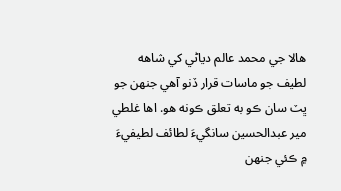هالا جي محمد عالم دياڻي کي شاهه لطيف جو ماسات قرار ڏنو آهي جنهن جو ڀٽ سان ڪو به تعلق ڪونه هو. اها غلطي مير عبدالحسين سانگيءَ لطائف لطيفيءَ ۾ ڪئي جنهن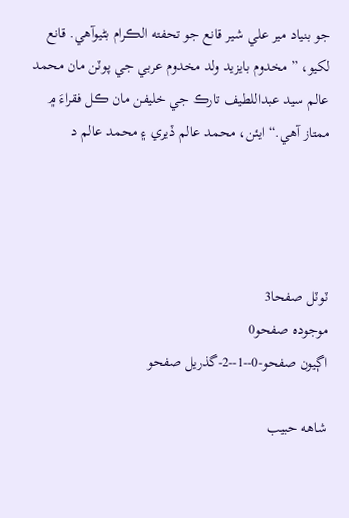جو بنياد مير علي شير قانع جو تحفته الڪرام بڻيوآهي. قانع لکيو، ” مخدوم بايزيد ولد مخدوم عربي جي پوٽن مان محمد عالم سيد عبداللطيف تارڪ جي خليفن مان ڪل فقراءَ ۾ ممتاز آهي.“ ايئن، محمد عالم ڏيري ۽ محمد عالم د




ٽوٽل صفحا3
موجودہ صفحو0
اڳيون صفحو-0--1--2-گذريل صفحو

شاهه حبيب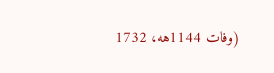(وفات 1144هه، 1732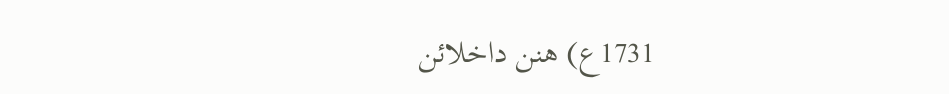1731ع) ھنن داخلائن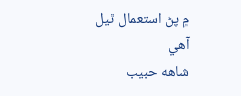۾ پڻ استعمال ٿيل آھي
شاهه حبيب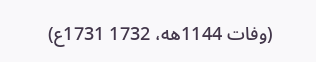(وفات 1144هه، 1732 1731ع)